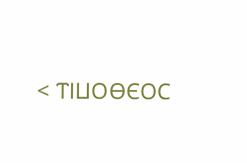< ⲦⲒⳘⲞⲐⲈⲞⲤ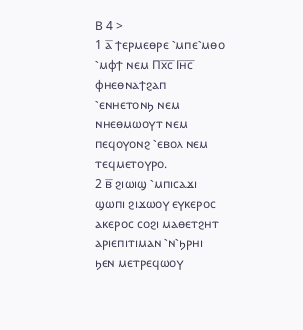Ⲃ 4 >
1 ⲁ̅ ϯⲉⲣⲙⲉⲑⲣⲉ ⳿ⲙⲡⲉ⳿ⲙⲑⲟ ⳿ⲙⲫϯ ⲛⲉⲙ Ⲡⲭ̅ⲥ̅ Ⲓⲏ̅ⲥ̅ ⲫⲏⲉⲑⲛⲁϯϩⲁⲡ ⳿ⲉⲛⲏⲉⲧⲟⲛϧ ⲛⲉⲙ ⲛⲏⲉⲑⲙⲱⲟⲩⲧ ⲛⲉⲙ ⲡⲉϥⲟⲩⲟⲛϩ ⳿ⲉⲃⲟⲗ ⲛⲉⲙ ⲧⲉϥⲙⲉⲧⲟⲩⲣⲟ.
2 ⲃ̅ ϩⲓⲱⲓϣ ⳿ⲙⲡⲓⲥⲁϫⲓ ϣⲱⲡⲓ ϩⲓϫⲱⲟⲩ ⲉⲩⲕⲉⲣⲟⲥ ⲁⲕⲉⲣⲟⲥ ⲥⲟϩⲓ ⲙⲁⲑⲉⲧϩⲏⲧ ⲁⲣⲓⲉⲡⲓⲧⲓⲙⲁⲛ ⳿ⲛ⳿ϧⲣⲏⲓ ϧⲉⲛ ⲙⲉⲧⲣⲉϥⲱⲟⲩ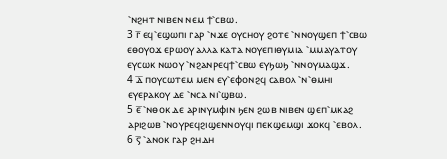⳿ⲛϩⲏⲧ ⲛⲓⲃⲉⲛ ⲛⲉⲙ ϯ⳿ⲥⲃⲱ.
3 ⲅ̅ ⲉϥ⳿ⲉϣⲱⲡⲓ ⲅⲁⲣ ⳿ⲛϫⲉ ⲟⲩⲥⲏⲟⲩ ϩⲟⲧⲉ ⳿ⲛⲛⲟⲩϣⲉⲡ ϯ⳿ⲥⲃⲱ ⲉⲑⲟⲩⲟϫ ⲉⲣⲱⲟⲩ ⲁⲗⲗⲁ ⲕⲁⲧⲁ ⲛⲟⲩⲉⲡⲓⲑⲩⲙⲓⲁ ⳿ⲙⲙⲁⲩⲁⲧⲟⲩ ⲉⲩⲥⲱⲕ ⲛⲱⲟⲩ ⳿ⲛϩⲁⲛⲣⲉϥϯ⳿ⲥⲃⲱ ⲉⲩϧⲱϧ ⳿ⲛⲛⲟⲩⲙⲁϣϫ.
4 ⲇ̅ ⲡⲟⲩⲥⲱⲧⲉⲙ ⲙⲉⲛ ⲉⲩ⳿ⲉⲫⲟⲛϩϥ ⲥⲁⲃⲟⲗ ⳿ⲛ⳿ⲑⲙⲏⲓ ⲉⲩⲉⲣⲁⲕⲟⲩ ⲇⲉ ⳿ⲛⲥⲁ ⲛⲓ⳿ϣⲃⲱ.
5 ⲉ̅ ⳿ⲛⲑⲟⲕ ⲇⲉ ⲁⲣⲓⲛⲩⲙⲫⲓⲛ ϧⲉⲛ ϩⲱⲃ ⲛⲓⲃⲉⲛ ϣⲉⲡ⳿ⲙⲕⲁϩ ⲁⲣⲓϩⲱⲃ ⳿ⲛⲟⲩⲣⲉϥϩⲓϣⲉⲛⲛⲟⲩϥⲓ ⲡⲉⲕϣⲉⲙϣⲓ ϫⲟⲕϥ ⳿ⲉⲃⲟⲗ.
6 ⲋ̅ ⳿ⲁⲛⲟⲕ ⲅⲁⲣ ϩⲏⲇⲏ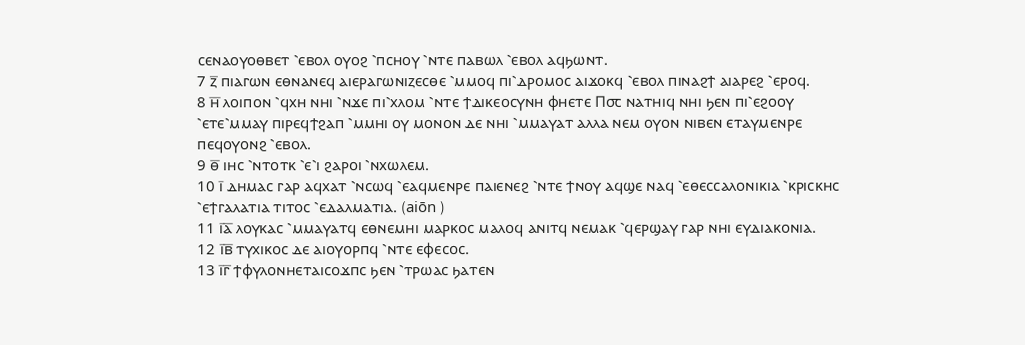ⲥⲉⲛⲁⲟⲩⲟⲑⲃⲉⲧ ⳿ⲉⲃⲟⲗ ⲟⲩⲟϩ ⳿ⲡⲥⲏⲟⲩ ⳿ⲛⲧⲉ ⲡⲁⲃⲱⲗ ⳿ⲉⲃⲟⲗ ⲁϥϧⲱⲛⲧ.
7 ⲍ̅ ⲡⲓⲁⲅⲱⲛ ⲉⲑⲛⲁⲛⲉϥ ⲁⲓⲉⲣⲁⲅⲱⲛⲓⲍⲉⲥⲑⲉ ⳿ⲙⲙⲟϥ ⲡⲓ⳿ⲇⲣⲟⲙⲟⲥ ⲁⲓϫⲟⲕϥ ⳿ⲉⲃⲟⲗ ⲡⲓⲛⲁϩϯ ⲁⲓⲁⲣⲉϩ ⳿ⲉⲣⲟϥ.
8 ⲏ̅ ⲗⲟⲓⲡⲟⲛ ⳿ϥⲭⲏ ⲛⲏⲓ ⳿ⲛϫⲉ ⲡⲓ⳿ⲭⲗⲟⲙ ⳿ⲛⲧⲉ ϯⲇⲓⲕⲉⲟⲥⲩⲛⲏ ⲫⲏⲉⲧⲉ Ⲡ⳪ ⲛⲁⲧⲏⲓϥ ⲛⲏⲓ ϧⲉⲛ ⲡⲓ⳿ⲉϩⲟⲟⲩ ⳿ⲉⲧⲉ⳿ⲙⲙⲁⲩ ⲡⲓⲣⲉϥϯϩⲁⲡ ⳿ⲙⲙⲏⲓ ⲟⲩ ⲙⲟⲛⲟⲛ ⲇⲉ ⲛⲏⲓ ⳿ⲙⲙⲁⲩⲁⲧ ⲁⲗⲗⲁ ⲛⲉⲙ ⲟⲩⲟⲛ ⲛⲓⲃⲉⲛ ⲉⲧⲁⲩⲙⲉⲛⲣⲉ ⲡⲉϥⲟⲩⲟⲛϩ ⳿ⲉⲃⲟⲗ.
9 ⲑ̅ ⲓⲏⲥ ⳿ⲛⲧⲟⲧⲕ ⳿ⲉ⳿ⲓ ϩⲁⲣⲟⲓ ⳿ⲛⲭⲱⲗⲉⲙ.
10 ⲓ̅ ⲇⲏⲙⲁⲥ ⲅⲁⲣ ⲁϥⲭⲁⲧ ⳿ⲛⲥⲱϥ ⳿ⲉⲁϥⲙⲉⲛⲣⲉ ⲡⲁⲓⲉⲛⲉϩ ⳿ⲛⲧⲉ ϯⲛⲟⲩ ⲁϥϣⲉ ⲛⲁϥ ⳿ⲉⲑⲉⲥⲥⲁⲗⲟⲛⲓⲕⲓⲁ ⳿ⲕⲣⲓⲥⲕⲏⲥ ⳿ⲉϯⲅⲁⲗⲁⲧⲓⲁ ⲧⲓⲧⲟⲥ ⳿ⲉⲇⲁⲗⲙⲁⲧⲓⲁ. (aiōn )
11 ⲓ̅ⲁ̅ ⲗⲟⲩⲕⲁⲥ ⳿ⲙⲙⲁⲩⲁⲧϥ ⲉⲑⲛⲉⲙⲏⲓ ⲙⲁⲣⲕⲟⲥ ⲙⲁⲗⲟϥ ⲁⲛⲓⲧϥ ⲛⲉⲙⲁⲕ ⳿ϥⲉⲣϣⲁⲩ ⲅⲁⲣ ⲛⲏⲓ ⲉⲩⲇⲓⲁⲕⲟⲛⲓⲁ.
12 ⲓ̅ⲃ̅ ⲧⲩⲭⲓⲕⲟⲥ ⲇⲉ ⲁⲓⲟⲩⲟⲣⲡϥ ⳿ⲛⲧⲉ ⲉⲫⲉⲥⲟⲥ.
13 ⲓ̅ⲅ̅ ϯⲫⲩⲗⲟⲛⲏⲉⲧⲁⲓⲥⲟϫⲡⲥ ϧⲉⲛ ⳿ⲧⲣⲱⲁⲥ ϧⲁⲧⲉⲛ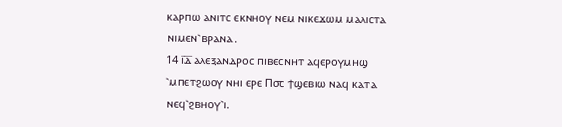ⲕⲁⲣⲡⲱ ⲁⲛⲓⲧⲥ ⲉⲕⲛⲏⲟⲩ ⲛⲉⲙ ⲛⲓⲕⲉϫⲱⲙ ⲙⲁⲗⲓⲥⲧⲁ ⲛⲓⲙⲉⲛ⳿ⲃⲣⲁⲛⲁ.
14 ⲓ̅ⲇ̅ ⲁⲗⲉⲝⲁⲛⲇⲣⲟⲥ ⲡⲓⲃⲉⲥⲛⲏⲧ ⲁϥⲉⲣⲟⲩⲙⲏϣ ⳿ⲙⲡⲉⲧϩⲱⲟⲩ ⲛⲏⲓ ⲉⲣⲉ Ⲡ⳪ ϯϣⲉⲃⲓⲱ ⲛⲁϥ ⲕⲁⲧⲁ ⲛⲉϥ⳿ϩⲃⲏⲟⲩ⳿ⲓ.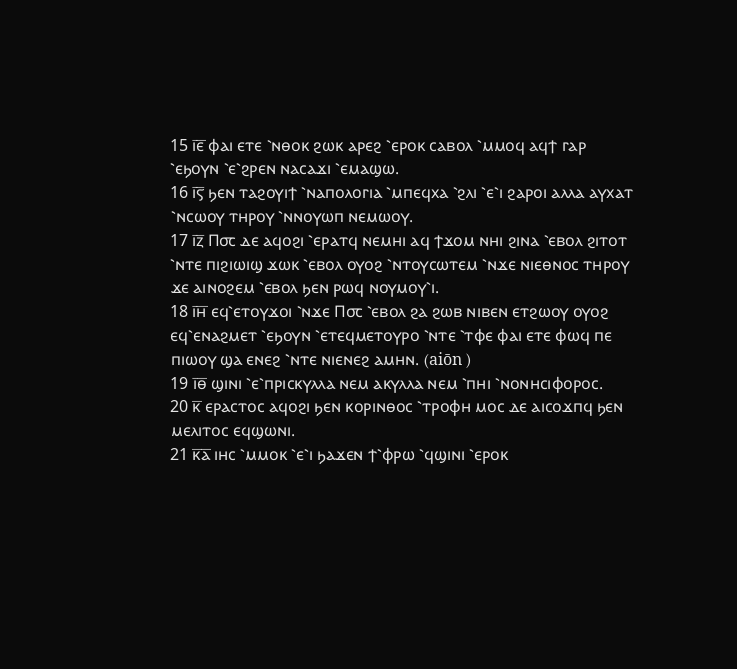15 ⲓ̅ⲉ̅ ⲫⲁⲓ ⲉⲧⲉ ⳿ⲛⲑⲟⲕ ϩⲱⲕ ⲁⲣⲉϩ ⳿ⲉⲣⲟⲕ ⲥⲁⲃⲟⲗ ⳿ⲙⲙⲟϥ ⲁϥϯ ⲅⲁⲣ ⳿ⲉϧⲟⲩⲛ ⳿ⲉ⳿ϩⲣⲉⲛ ⲛⲁⲥⲁϫⲓ ⳿ⲉⲙⲁϣⲱ.
16 ⲓ̅ⲋ̅ ϧⲉⲛ ⲧⲁϩⲟⲩⲓϯ ⳿ⲛⲁⲡⲟⲗⲟⲅⲓⲁ ⳿ⲙⲡⲉϥⲭⲁ ⳿ϩⲗⲓ ⳿ⲉ⳿ⲓ ϩⲁⲣⲟⲓ ⲁⲗⲗⲁ ⲁⲩⲭⲁⲧ ⳿ⲛⲥⲱⲟⲩ ⲧⲏⲣⲟⲩ ⳿ⲛⲛⲟⲩⲱⲡ ⲛⲉⲙⲱⲟⲩ.
17 ⲓ̅ⲍ̅ Ⲡ⳪ ⲇⲉ ⲁϥⲟϩⲓ ⳿ⲉⲣⲁⲧϥ ⲛⲉⲙⲏⲓ ⲁϥ ϯϫⲟⲙ ⲛⲏⲓ ϩⲓⲛⲁ ⳿ⲉⲃⲟⲗ ϩⲓⲧⲟⲧ ⳿ⲛⲧⲉ ⲡⲓϩⲓⲱⲓϣ ϫⲱⲕ ⳿ⲉⲃⲟⲗ ⲟⲩⲟϩ ⳿ⲛⲧⲟⲩⲥⲱⲧⲉⲙ ⳿ⲛϫⲉ ⲛⲓⲉⲑⲛⲟⲥ ⲧⲏⲣⲟⲩ ϫⲉ ⲁⲓⲛⲟϩⲉⲙ ⳿ⲉⲃⲟⲗ ϧⲉⲛ ⲣⲱϥ ⲛⲟⲩⲙⲟⲩ⳿ⲓ.
18 ⲓ̅ⲏ̅ ⲉϥ⳿ⲉⲧⲟⲩϫⲟⲓ ⳿ⲛϫⲉ Ⲡ⳪ ⳿ⲉⲃⲟⲗ ϩⲁ ϩⲱⲃ ⲛⲓⲃⲉⲛ ⲉⲧϩⲱⲟⲩ ⲟⲩⲟϩ ⲉϥ⳿ⲉⲛⲁϩⲙⲉⲧ ⳿ⲉϧⲟⲩⲛ ⳿ⲉⲧⲉϥⲙⲉⲧⲟⲩⲣⲟ ⳿ⲛⲧⲉ ⳿ⲧⲫⲉ ⲫⲁⲓ ⲉⲧⲉ ⲫⲱϥ ⲡⲉ ⲡⲓⲱⲟⲩ ϣⲁ ⲉⲛⲉϩ ⳿ⲛⲧⲉ ⲛⲓⲉⲛⲉϩ ⲁⲙⲏⲛ. (aiōn )
19 ⲓ̅ⲑ̅ ϣⲓⲛⲓ ⳿ⲉ⳿ⲡⲣⲓⲥⲕⲩⲗⲗⲁ ⲛⲉⲙ ⲁⲕⲩⲗⲗⲁ ⲛⲉⲙ ⳿ⲡⲏⲓ ⳿ⲛⲟⲛⲏⲥⲓⲫⲟⲣⲟⲥ.
20 ⲕ̅ ⲉⲣⲁⲥⲧⲟⲥ ⲁϥⲟϩⲓ ϧⲉⲛ ⲕⲟⲣⲓⲛⲑⲟⲥ ⳿ⲧⲣⲟⲫⲏ ⲙⲟⲥ ⲇⲉ ⲁⲓⲥⲟϫⲡϥ ϧⲉⲛ ⲙⲉⲗⲓⲧⲟⲥ ⲉϥϣⲱⲛⲓ.
21 ⲕ̅ⲁ̅ ⲓⲏⲥ ⳿ⲙⲙⲟⲕ ⳿ⲉ⳿ⲓ ϧⲁϫⲉⲛ ϯ⳿ⲫⲣⲱ ⳿ϥϣⲓⲛⲓ ⳿ⲉⲣⲟⲕ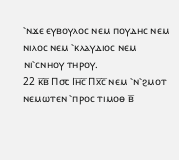⳿ⲛϫⲉ ⲉⲩⲃⲟⲩⲗⲟⲥ ⲛⲉⲙ ⲡⲟⲩⲇⲏⲥ ⲛⲉⲙ ⲛⲓⲗⲟⲥ ⲛⲉⲙ ⳿ⲕⲗⲁⲩⲇⲓⲟⲥ ⲛⲉⲙ ⲛⲓ⳿ⲥⲛⲏⲟⲩ ⲧⲏⲣⲟⲩ.
22 ⲕ̅ⲃ̅ Ⲡ⳪ Ⲓⲏ̅ⲥ̅ Ⲡⲭ̅ⲥ̅ ⲛⲉⲙ ⳿ⲛ⳿ϩⲙⲟⲧ ⲛⲉⲙⲱⲧⲉⲛ ⳿ⲡⲣⲟⲥ ⲧⲓⲙⲟⲑ ⲃ̅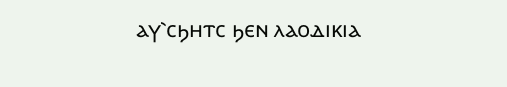ⲁⲩ⳿ⲥϧⲏⲧⲥ ϧⲉⲛ ⲗⲁⲟⲇⲓⲕⲓⲁ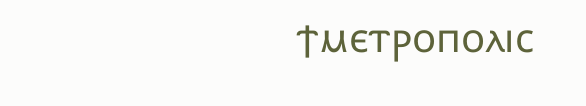ϯⲙⲉⲧⲣⲟⲡⲟⲗⲓⲥ